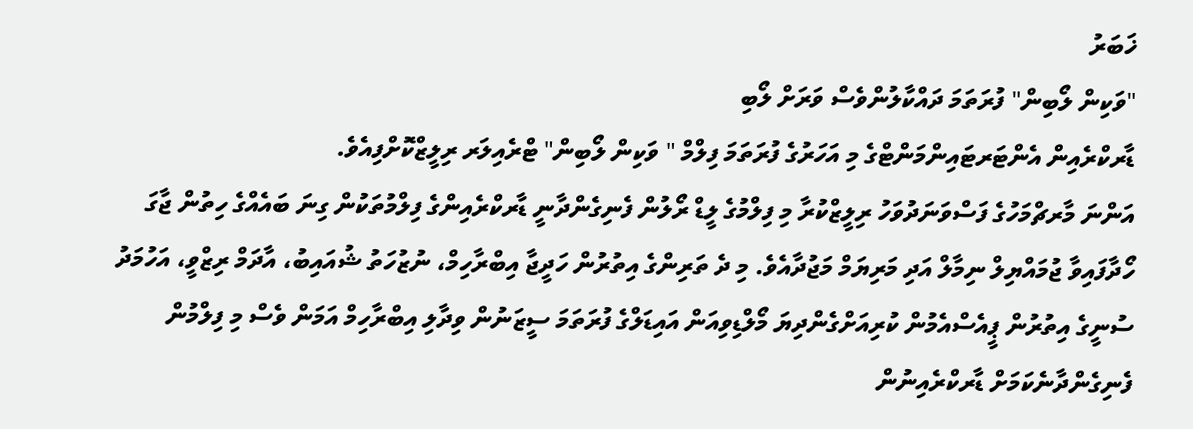ޚަބަރު
"ވަކިން ލޯބިން" ފުރަތަމަ ދައްކާލުންވެސް ވަރަށް ލޯބި
ޑާރކްރެއިން އެންޓަރޓައިންމަންޓްގެ މި އަހަރުގެ ފުރަތަމަ ފިލްމް " ވަކިން ލޯބިން" ޓްރެއިލަރ ރިލީޒްކޮށްފިއެވެ.
އަންނަ މާރޗްމަހުގެ ފަސްވަނަދުވަހު ރިލީޒްކުރާ މި ފިލްމުގެ ލީޑް ރޯލުން ފެނިގެންދާނީ ޑާރކްރެއިންގެ ފިލްމުތަކުން ގިނަ ބައެއްގެ ހިތުން ޖާގަ ހޯދާފައިވާ ޖުމައްޔިލް ނިމާލް އަދި މަރިޔަމް މަޖުދާއެވެ. މި ދެ ތަރިންގެ އިތުރުން ހަދީޖާ އިބްރާހިމް، ނުޒުހަތު ޝުއައިބު، އާދަމް ރިޒްވީ، އަހުމަދު ސުނީގެ އިތުރުން ޕީއެސްއެމުން ކުރިއަށްގެންދިޔަ މޯލްޑިވިއަން އައިޑަލްގެ ފުރަތަމަ ސީޒަނުން ވިދާލި އިބްރާހިމް އަމަން ވެސް މި ފިލްމުން ފެނިގެންދާނެކަމަށް ޑާރކްރެއިނުން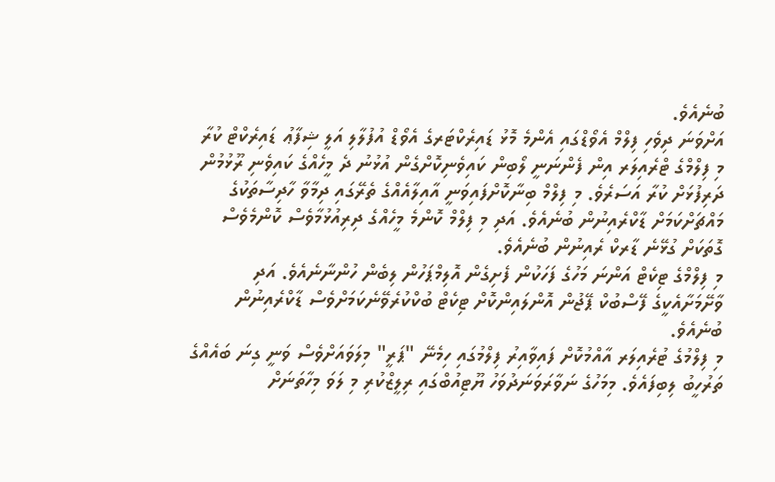ބުނެއެވެ.
އަށްވަނަ ދިވެހި ފިލްމް އެވޯޑްގައި އެންމެ މޮޅު ޑައިރެކްޓަރގެ އެވޯޑް އުފުލާލި އަލީ ޝިފާޢު ޑައިރެކްޓް ކުރާ މި ފިލްމްގެ ޓްރެއިލަރ އިން ފެންނަނީ ލޯބިން ކައިވެނިކޮށްގެން އުޅުނު ދެ މީހެއްގެ ކައިވެނި ރޫޅުމުން ދަރިފުޅަށް ކުރާ އަސަރެވެ. މި ފިލްމް ބިނާކޮށްފައިވަނީ އާއިލާއެއްގެ ތެރޭގައި ދިމާވާ ހާދިސާތަކުގެ މައްޗަށްކަމަށް ޑާކްރެއިނުން ބުނެއެވެ. އަދި މި ފިލްމް ކޮންމެ މީހެއްގެ ދިރިއުޅުމާވެސް ކޮންމެވެސް ގޮތަކަށް ގުޅޭނެ ޑާރކް ރެއިނުން ބުނެއެވެ.
މި ފިލްމްގެ ޓިކެޓް އަންނަ މަހުގެ ފަހަކުން ފެށިގެން އޮލިމްޕަހުން ލިބެން ހުންނާނެއެވެ. އަދި ވާށޭމަށާއެކީގެ ފޭސްބުކް ޕޭޖުން އޮންލައިންކޮށް ޓިކެޓް ބުކްކުރެވޭނެކަމަށްވެސް ޑާކްރެއިނުން ބުނެއެވެ.
މި ފިލްމުގެ ޓުރެއިލަރ އާއްމުކޮށް ފައިވާއިރު ފިލްމުގައި ހިމެނޭ "ޕަރީ" މިލަވައަށްވެސް ވަނީ ގިނަ ބައެއްގެ ތަރުހީބު ލިބިފައެވެ. މިމަހުގެ ނަވާރަވަނަދުވަހު ޔޫޓިއުބްގައި ރިލީޒްކުރި މި ލަވަ މިހާތަނަށް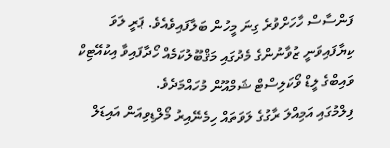ފަންސާސް ހާހަށްވުރެ ގިނަ މީހުން ބަލާފައިވެއެވެ. ޕަރީ ލަވަ ކިޔާފައިވަނީ ޒުވާނުންގެ މެދުގައި މަޤްބޫލުކަމެއް ހޯދާފައިވާ އިކުއޭޓިކް ވައިބްގެ ލީޑް ވޯކަލިސްޓް ޝަމްއޫން މުހައްމަދެވެ.
ފިލްމުގައި އަމިއްލަ ރާގުގެ ލަވަތައް ހިމެނޭއިރު މޯލްޑިވިއަން އައިޑަލް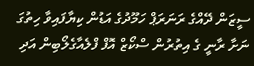ސީޒަން ދޭއްގެ ރަނަރަޕް ހަމޫދުގެ އަޑުން ކިޔާފައިވާ ހިތުގަ ނަށާ ރާނީ ގެ އިތުރުން ސްކޯޒް އޮފް ފްލެއާގެލޯބިން އަދި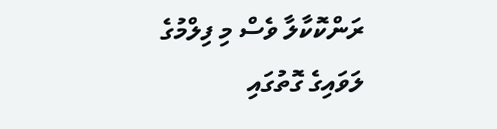ރަންކޮކާލާ ވެސް މި ފިލްމުގެ ލަވައިގެ ގޮތުގައި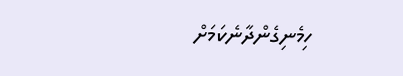ހިމެނިގެންދާނެކަމަށް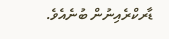ޑާރކްރެއިނުން ބުނެއެވެ.